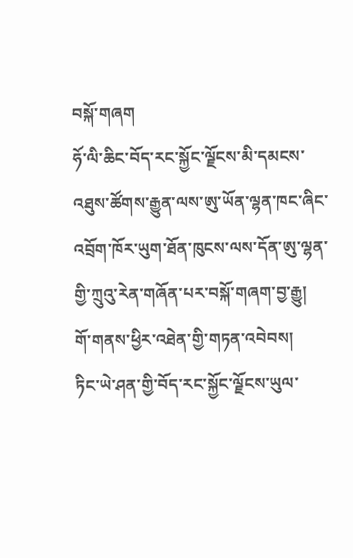བསྐོ་གཞག
ཧོ་ལི་ཆིང་བོད་རང་སྐྱོང་ལྗོངས་མི་དམངས་འཐུས་ཚོགས་རྒྱུན་ལས་ཨུ་ཡོན་ལྷན་ཁང་ཞིང་འབྲོག་ཁོར་ཡུག་ཐོན་ཁུངས་ལས་དོན་ཨུ་ལྷན་གྱི་ཀྲུའུ་རེན་གཞོན་པར་བསྐོ་གཞག་བྱ་རྒྱུ།
གོ་གནས་ཕྱིར་འཐེན་གྱི་གཏན་འབེབས།
ཏིང་ཡེ་ཤན་གྱི་བོད་རང་སྐྱོང་ལྗོངས་ཡུལ་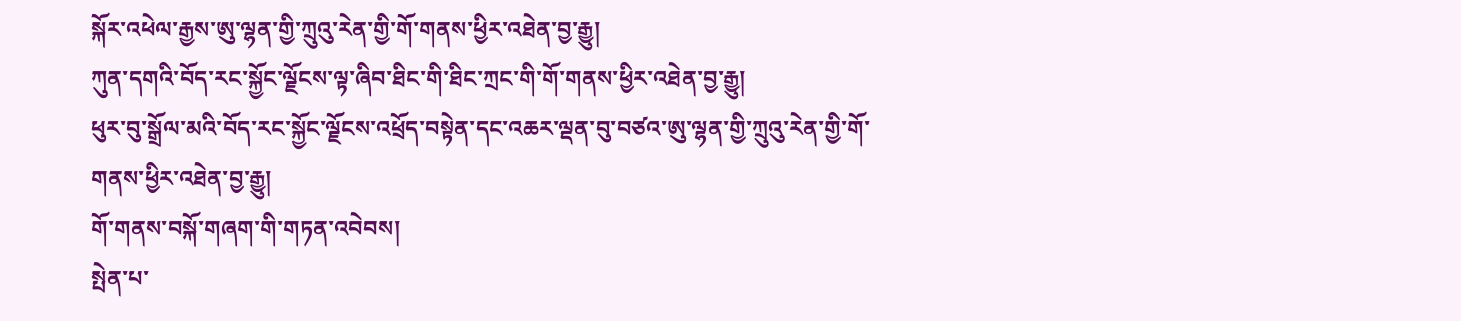སྐོར་འཕེལ་རྒྱས་ཨུ་ལྷན་གྱི་ཀྲུའུ་རེན་གྱི་གོ་གནས་ཕྱིར་འཐེན་བྱ་རྒྱུ།
ཀུན་དགའི་བོད་རང་སྐྱོང་ལྗོངས་ལྟ་ཞིབ་ཐིང་གི་ཐིང་ཀྲང་གི་གོ་གནས་ཕྱིར་འཐེན་བྱ་རྒྱུ།
ཕུར་བུ་སྒྲོལ་མའི་བོད་རང་སྐྱོང་ལྗོངས་འཕྲོད་བསྟེན་དང་འཆར་ལྡན་བུ་བཙའ་ཨུ་ལྷན་གྱི་ཀྲུའུ་རེན་གྱི་གོ་གནས་ཕྱིར་འཐེན་བྱ་རྒྱུ།
གོ་གནས་བསྐོ་གཞག་གི་གཏན་འབེབས།
སྤེན་པ་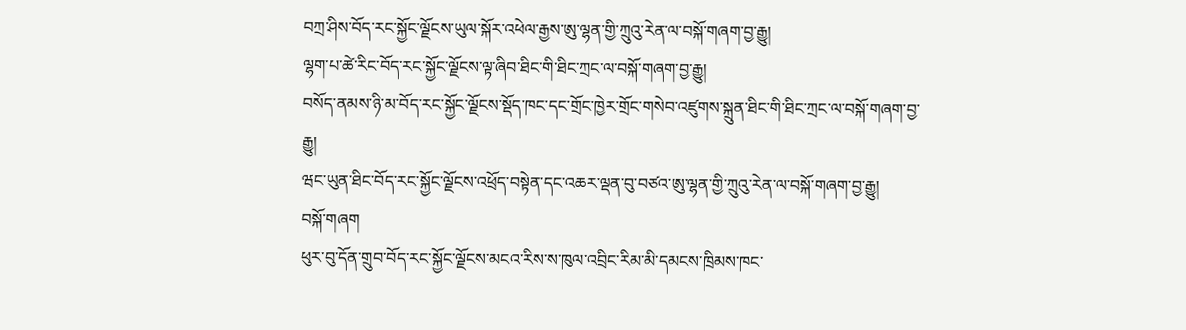བཀྲ་ཤིས་བོད་རང་སྐྱོང་ལྗོངས་ཡུལ་སྐོར་འཕེལ་རྒྱས་ཨུ་ལྷན་གྱི་ཀྲུའུ་རེན་ལ་བསྐོ་གཞག་བྱ་རྒྱུ།
ལྷག་པ་ཚེ་རིང་བོད་རང་སྐྱོང་ལྗོངས་ལྟ་ཞིབ་ཐིང་གི་ཐིང་ཀྲང་ལ་བསྐོ་གཞག་བྱ་རྒྱུ།
བསོད་ནམས་ཉི་མ་བོད་རང་སྐྱོང་ལྗོངས་སྡོད་ཁང་དང་གྲོང་ཁྱེར་གྲོང་གསེབ་འཛུགས་སྐྲུན་ཐིང་གི་ཐིང་ཀྲང་ལ་བསྐོ་གཞག་བྱ་རྒྱུ།
ཝང་ཡུན་ཐིང་བོད་རང་སྐྱོང་ལྗོངས་འཕྲོད་བསྟེན་དང་འཆར་ལྡན་བུ་བཙའ་ཨུ་ལྷན་གྱི་ཀྲུའུ་རེན་ལ་བསྐོ་གཞག་བྱ་རྒྱུ།
བསྐོ་གཞག
ཕུར་བུ་དོན་གྲུབ་བོད་རང་སྐྱོང་ལྗོངས་མངའ་རིས་ས་ཁུལ་འབྲིང་རིམ་མི་དམངས་ཁྲིམས་ཁང་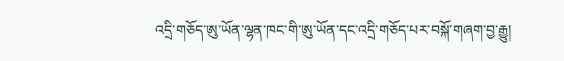འདྲི་གཅོད་ཨུ་ཡོན་ལྷན་ཁང་གི་ཨུ་ཡོན་དང་འདྲི་གཅོད་པར་བསྐོ་གཞག་བྱ་རྒྱུ།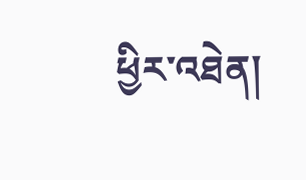ཕྱིར་འཐེན།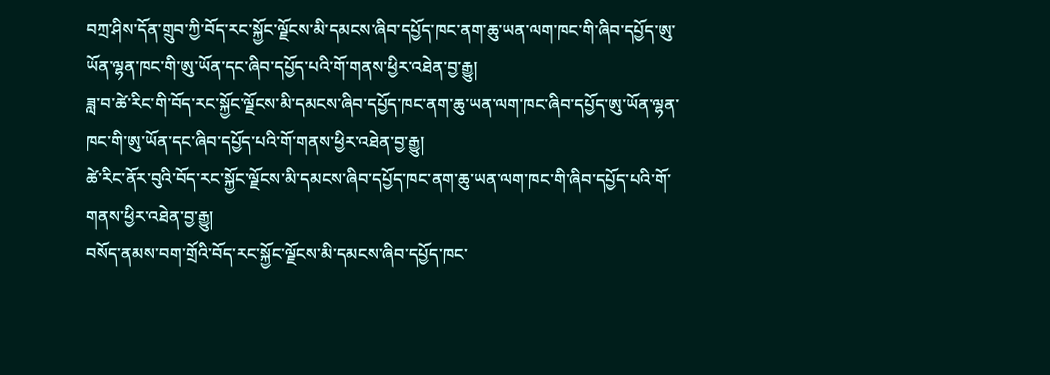བཀྲ་ཤིས་དོན་གྲུབ་ཀྱི་བོད་རང་སྐྱོང་ལྗོངས་མི་དམངས་ཞིབ་དཔྱོད་ཁང་ནག་ཆུ་ཡན་ལག་ཁང་གི་ཞིབ་དཔྱོད་ཨུ་ཡོན་ལྷན་ཁང་གི་ཨུ་ཡོན་དང་ཞིབ་དཔྱོད་པའི་གོ་གནས་ཕྱིར་འཐེན་བྱ་རྒྱུ།
ཟླ་བ་ཚེ་རིང་གི་བོད་རང་སྐྱོང་ལྗོངས་མི་དམངས་ཞིབ་དཔྱོད་ཁང་ནག་ཆུ་ཡན་ལག་ཁང་ཞིབ་དཔྱོད་ཨུ་ཡོན་ལྷན་ཁང་གི་ཨུ་ཡོན་དང་ཞིབ་དཔྱོད་པའི་གོ་གནས་ཕྱིར་འཐེན་བྱ་རྒྱུ།
ཚེ་རིང་ནོར་བུའི་བོད་རང་སྐྱོང་ལྗོངས་མི་དམངས་ཞིབ་དཔྱོད་ཁང་ནག་ཆུ་ཡན་ལག་ཁང་གི་ཞིབ་དཔྱོད་པའི་གོ་གནས་ཕྱིར་འཐེན་བྱ་རྒྱུ།
བསོད་ནམས་བག་གྲོའི་བོད་རང་སྐྱོང་ལྗོངས་མི་དམངས་ཞིབ་དཔྱོད་ཁང་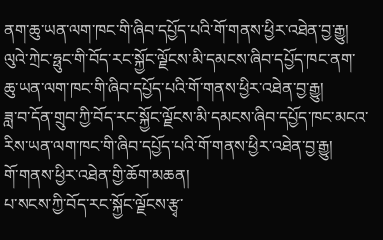ནག་ཆུ་ཡན་ལག་ཁང་གི་ཞིབ་དཔྱོད་པའི་གོ་གནས་ཕྱིར་འཐེན་བྱ་རྒྱུ།
ལུའེ་ཀྲེང་ཧྥུང་གི་བོད་རང་སྐྱོང་ལྗོངས་མི་དམངས་ཞིབ་དཔྱོད་ཁང་ནག་ཆུ་ཡན་ལག་ཁང་གི་ཞིབ་དཔྱོད་པའི་གོ་གནས་ཕྱིར་འཐེན་བྱ་རྒྱུ།
ཟླ་བ་དོན་གྲུབ་ཀྱི་བོད་རང་སྐྱོང་ལྗོངས་མི་དམངས་ཞིབ་དཔྱོད་ཁང་མངའ་རིས་ཡན་ལག་ཁང་གི་ཞིབ་དཔྱོད་པའི་གོ་གནས་ཕྱིར་འཐེན་བྱ་རྒྱུ།
གོ་གནས་ཕྱིར་འཐེན་གྱི་ཆོག་མཆན།
པ་སངས་ཀྱི་བོད་རང་སྐྱོང་ལྗོངས་རྩྭ་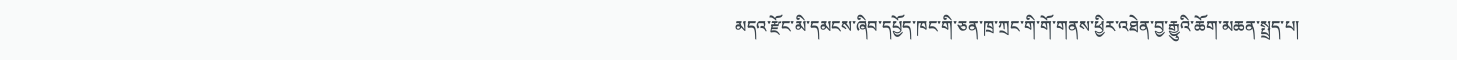མདའ་རྫོང་མི་དམངས་ཞིབ་དཔྱོད་ཁང་གི་ཅན་ཁྲ་ཀྲང་གི་གོ་གནས་ཕྱིར་འཐེན་བྱ་རྒྱུའི་ཆོག་མཆན་སྤྲད་པ།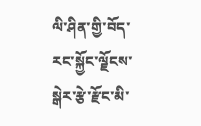ལི་ཤིན་གྱི་བོད་རང་སྐྱོང་ལྗོངས་སྒེར་རྩེ་རྫོང་མི་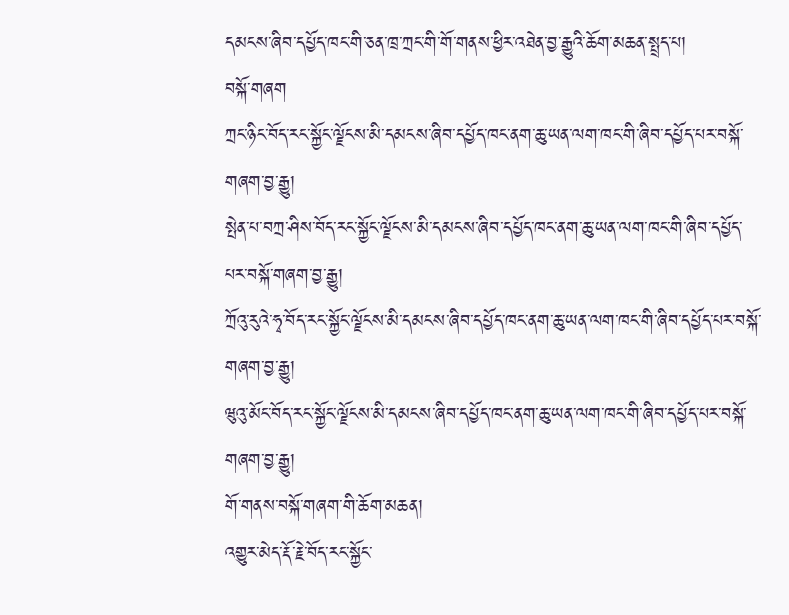དམངས་ཞིབ་དཔྱོད་ཁང་གི་ཅན་ཁྲ་ཀྲང་གི་གོ་གནས་ཕྱིར་འཐེན་བྱ་རྒྱུའི་ཆོག་མཆན་སྤྲད་པ།
བསྐོ་གཞག
ཀྲང་ཉིང་བོད་རང་སྐྱོང་ལྗོངས་མི་དམངས་ཞིབ་དཔྱོད་ཁང་ནག་ཆུ་ཡན་ལག་ཁང་གི་ཞིབ་དཔྱོད་པར་བསྐོ་གཞག་བྱ་རྒྱུ།
སྤེན་པ་བཀྲ་ཤིས་བོད་རང་སྐྱོང་ལྗོངས་མི་དམངས་ཞིབ་དཔྱོད་ཁང་ནག་ཆུ་ཡན་ལག་ཁང་གི་ཞིབ་དཔྱོད་པར་བསྐོ་གཞག་བྱ་རྒྱུ།
ཀྲོའུ་རུའེ་ཧྭ་བོད་རང་སྐྱོང་ལྗོངས་མི་དམངས་ཞིབ་དཔྱོད་ཁང་ནག་ཆུ་ཡན་ལག་ཁང་གི་ཞིབ་དཔྱོད་པར་བསྐོ་གཞག་བྱ་རྒྱུ།
ཝུའུ་མོང་བོད་རང་སྐྱོང་ལྗོངས་མི་དམངས་ཞིབ་དཔྱོད་ཁང་ནག་ཆུ་ཡན་ལག་ཁང་གི་ཞིབ་དཔྱོད་པར་བསྐོ་གཞག་བྱ་རྒྱུ།
གོ་གནས་བསྐོ་གཞག་གི་ཆོག་མཆན།
འགྱུར་མེད་རྡོ་རྗེ་བོད་རང་སྐྱོང་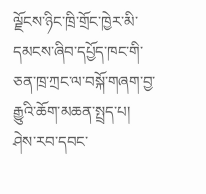ལྗོངས་ཉིང་ཁྲི་གྲོང་ཁྱེར་མི་དམངས་ཞིབ་དཔྱོད་ཁང་གི་ཅན་ཁྲ་ཀྲང་ལ་བསྐོ་གཞག་བྱ་རྒྱུའི་ཆོག་མཆན་སྤྲད་པ།
ཤེས་རབ་དབང་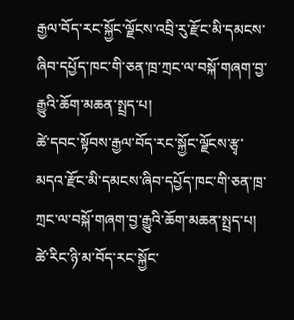རྒྱལ་བོད་རང་སྐྱོང་ལྗོངས་འབྲི་རུ་རྫོང་མི་དམངས་ཞིབ་དཔྱོད་ཁང་གི་ཅན་ཁྲ་ཀྲང་ལ་བསྐོ་གཞག་བྱ་རྒྱུའི་ཆོག་མཆན་སྤྲད་པ།
ཚེ་དབང་སྟོབས་རྒྱལ་བོད་རང་སྐྱོང་ལྗོངས་རྩྭ་མདའ་རྫོང་མི་དམངས་ཞིབ་དཔྱོད་ཁང་གི་ཅན་ཁྲ་ཀྲང་ལ་བསྐོ་གཞག་བྱ་རྒྱུའི་ཆོག་མཆན་སྤྲད་པ།
ཚེ་རིང་ཉི་མ་བོད་རང་སྐྱོང་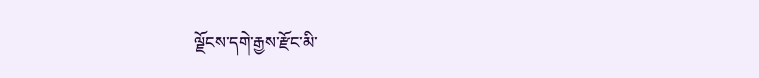ལྗོངས་དགེ་རྒྱས་རྫོང་མི་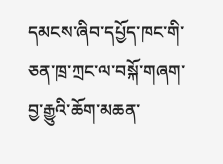དམངས་ཞིབ་དཔྱོད་ཁང་གི་ཅན་ཁྲ་ཀྲང་ལ་བསྐོ་གཞག་བྱ་རྒྱུའི་ཆོག་མཆན་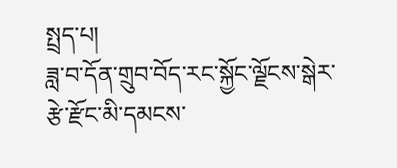སྤྲད་པ།
ཟླ་བ་དོན་གྲུབ་བོད་རང་སྐྱོང་ལྗོངས་སྒེར་རྩེ་རྫོང་མི་དམངས་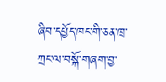ཞིབ་དཔྱོད་ཁང་གི་ཅན་ཁྲ་ཀྲང་ལ་བསྐོ་གཞག་བྱ་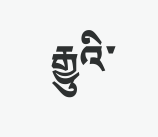རྒྱུའི་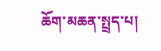ཆོག་མཆན་སྤྲད་པ།